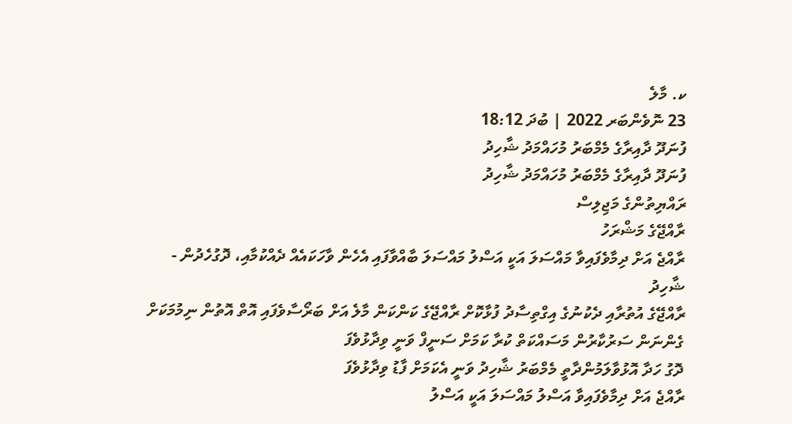ކ. މާލެ
23 ނޮވެންބަރ 2022 | ބުދަ 18:12
ފުނަދޫ ދާއިރާގެ މެމްބަރު މުހައްމަދު ޝާހިދު
ފުނަދޫ ދާއިރާގެ މެމްބަރު މުހައްމަދު ޝާހިދު
ރައްޔިތުންގެ މަޖިލިސް
ރާއްޖޭގެ މަޝްރަހު
ރާއްޖެ އަށް ދިމާވެފައިވާ މައްސަލަ އަކީ އަސްލު މައްސަލަ ބާއްވާފައި އެހެން ވާހަކައެއް ދެއްކުމާއި، ދޮގުހެދުން - ޝާހިދު
ރާއްޖޭގެ އުތުރާއި ދެކުނުގެ އިގްތިސާދު ފުޅާކޮށް ރާއްޖޭގެ ކަންކަން މާލެ އަށް ބަރޯސާވެފައި އޮތް އޮތުން ނިމުމަކަށް ގެންނަން ސަރުކާރުން މަސައްކަތް ކުރާ ކަމަށް ސަނީފް ވަނީ ވިދާޅުވެފަ
ދޮގު ހަދާ އޮޅުވާލަމުންދާތީ މެމްބަރު ޝާހިދު ވަނީ އެކަމަށް ފާޑު ވިދާޅުވެފަ
ރާއްޖެ އަށް ދިމާވެފައިވާ އަސްލު މައްސަލަ އަކީ އަސްލު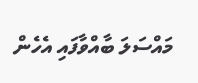މައްސަލަ ބާއްވާފައި އެހެން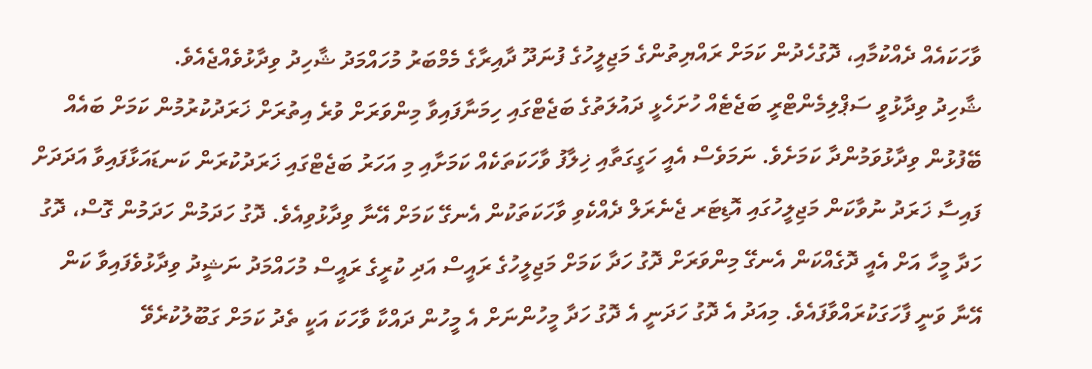ވާހަކައެއް ދެއްކުމާއި، ދޮގުހެދުން ކަމަށް ރައްޔިތުންގެ މަޖިލީހުގެ ފުނަދޫ ދާއިރާގެ މެމްބަރު މުހައްމަދު ޝާހިދު ވިދާޅުވެއްޖެއެވެ.
ޝާހިދު ވިދާޅުވީ ސަޕްލިމެންޓްރީ ބަޖެޓެއް ހުށަހެޅީ ދައުލަތުގެ ބަޖެޓްގައި ހިމަނާފައިވާ މިންވަރަށް ވުރެ އިތުރަށް ޚަރަދުކުރުމުން ކަމަށް ބައެއް ބޭފުޅުން ވިދާޅުވަމުންދާ ކަމަށެވެ. ނަމަވެސް އެއީ ހަގީގަތާއި ޚިލާފު ވާހަކަތަކެއް ކަމަށާއި މި އަހަރު ބަޖެޓްގައި ޚަރަދުކުރަން ކަނޑައަޅާފައިވާ އަދަދަށް ފައިސާ ޚަރަދު ނުވާކަން މަޖިލީހުގައި އޮޑިޓަރ ޖެނެރަލް ދެއްކެވި ވާހަކަތަކުން އެނގޭ ކަމަށް އޭނާ ވިދާޅުވިއެވެ. ދޮގު ހަދަމުން ހަދަމުން ގޮސް، ދޮގު ހަދާ މީހާ އަށް އެއީ ދޮގެއްކަން އެނގޭ މިންވަރަށް ދޮގު ހަދާ ކަމަށް މަޖިލީހުގެ ރައީސް އަދި ކުރީގެ ރައީސް މުހައްމަދު ނަޝީދު ވިދާޅުވެފައިވާ ކަން އޭނާ ވަނީ ފާހަގަކުރައްވާފައެވެ. މިއަދު އެ ދޮގު ހަދަނީ އެ ދޮގު ހަދާ މީހުންނަށް އެ މީހުން ދައްކާ ވާހަކަ އަކީ ތެދު ކަމަށް ގަބޫލުކުރެވޭ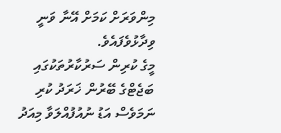މިންވަރަށް ކަމަށް އޭނާ ވަނީ ވިދާޅުވެފައެވެ.
މީގެ ކުރިން ސަރުކާރުތަކުގައި ބަޖެޓްގެ ބޭރުން ޚަރަދު ކުރި ނަމަވެސް އަޑު ނުއުފުއްލަވާ މިއަދު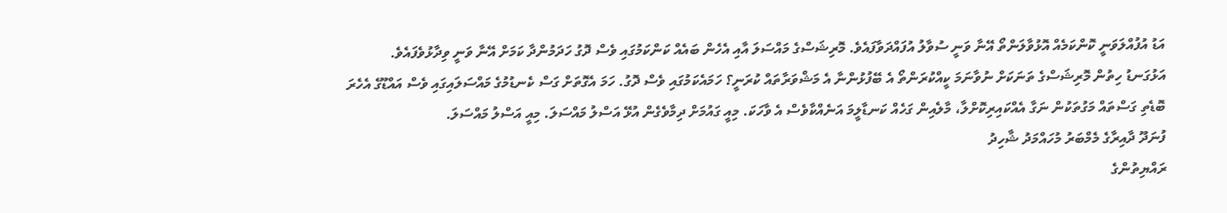އަޑު އުފުއްލަވަނީ ކޮންކަމެއް އޮޅުވާލަންތޯ އޭނާ ވަނީ ސުވާލު އުފައްދަވާފައެވެ. މޮރިޝަސްގެ މައްސަލަ އާއި އެހެން ބައެއް ކަންކަމުގައި ވެސް ދޮގު ހަދަމުންދާ ކަމަށް އޭނާ ވަނީ ވިދާޅުވެފައެވެ.
އަޅުގަނޑު ހިތުން މޮރިޝަސްގެ ތަނަކަށް ނުވާނަމަ ކީއްކުރަންތޯ އެ ބޭފުޅުންނާ އެ މަޝްވަރާތައް ކުރަނީ؟ ހަމައެކަމުގައި ވެސް ދޮގު. ހަމަ އެގޮތަށް ގަސް ކެނޑުމުގެ މައްސަލައިގައި ވެސް އައްޑޫގެ އެހެރަ ބޮޑެތި ގަސްތައް މަގުތަކުން ނަގާ އެއްކައިރިކޮށްލާ، މާލެއިން ގަހެއް ކަނޑާލީމަ އަނެއްކާވެސް އެ ވާހަކަ. މިއީ ގައުމަށް ދިމާވެގެން އުޅޭ އަސްލު މައްސަލަ. މިއީ އަސްލު މައްސަލަ.
ފުނަދޫ ދާއިރާގެ މެމްބަރު މުހައްމަދު ޝާހިދު
ރައްޔިތުންގެ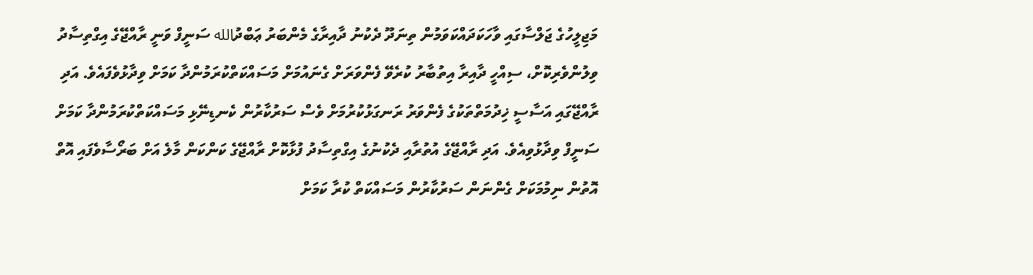މަޖިލީހުގެ ޖަލްސާގައި ވާހަކަދައްކަވަމުން ތިނަދޫ ދެކުނު ދާއިރާގެ މެންބަރު ޢަބްދުالله ސަނީފް ވަނީ ރާއްޖޭގެ އިގްތިސާދު ވިލުންވެރިކޮށް، ސިއްހީ ދާއިރާ އިތުބާރު ކުރެވޭ ފެންވަރަށް ގެނައުމަށް މަސައްކަތްކުރަމުންދާ ކަމަށް ވިދާޅުވެފައެވެ. އަދި ރާއްޖޭގައި އަސާސީ ޚިދުމަތްތަކުގެ ފެންވަރު ރަނގަޅުކުރުމަށް ވެސް ސަރުކާރުން ކެނޑިނޭޅި މަސައްކަތްކުރަމުންދާ ކަމަށް ސަނީފް ވިދާޅުވިއެވެ. އަދި ރާއްޖޭގެ އުތުރާއި ދެކުނުގެ އިގްތިސާދު ފުޅާކޮށް ރާއްޖޭގެ ކަންކަން މާލެ އަށް ބަރޯސާވެފައި އޮތް އޮތުން ނިމުމަކަށް ގެންނަން ސަރުކާރުން މަސައްކަތް ކުރާ ކަމަށް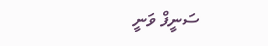ސަނީފް ވަނީ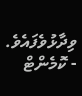ވިދާޅުވެފައެވެ.
- ކޮމެންޓް